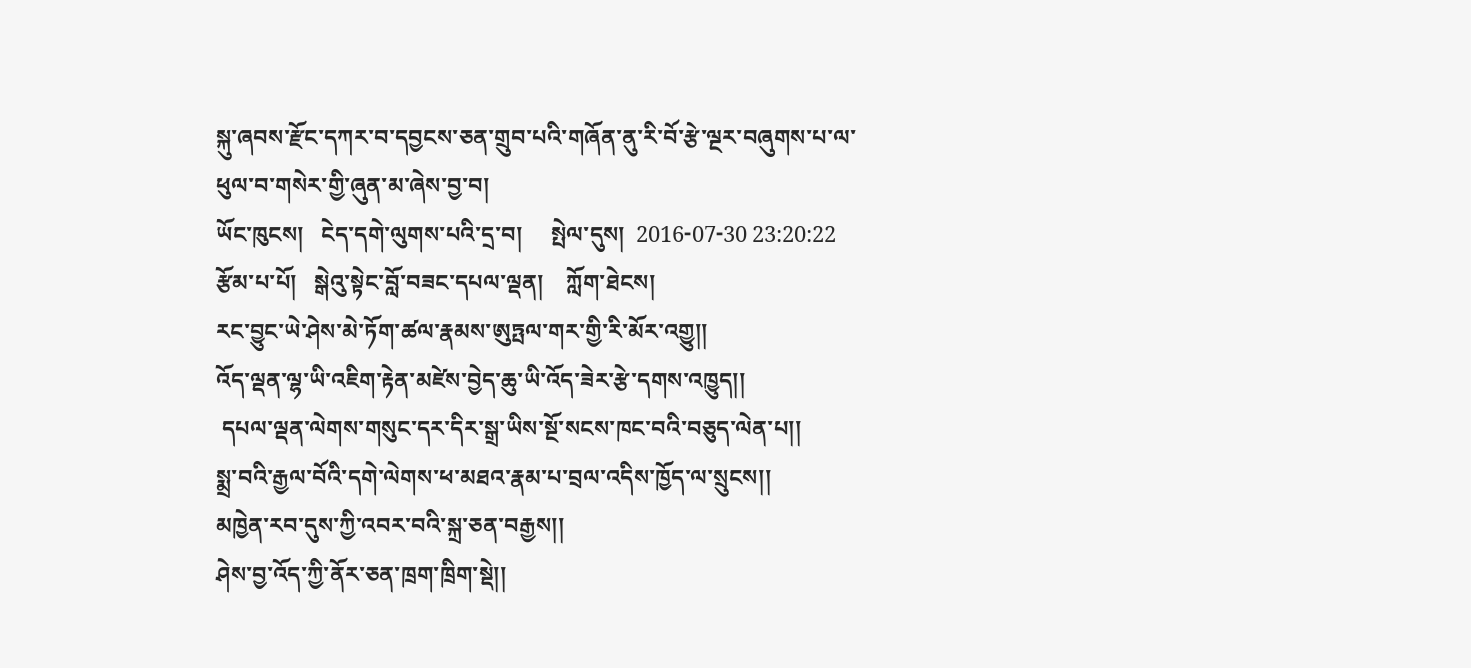སྐུ་ཞབས་རྫོང་དཀར་བ་དབྱངས་ཅན་གྲུབ་པའི་གཞོན་ནུ་རི་བོ་རྩེ་ལྔར་བཞུགས་པ་ལ་ཕུལ་བ་གསེར་གྱི་ཞུན་མ་ཞེས་བྱ་བ།
ཡོང་ཁུངས།   ངེད་དགེ་ལུགས་པའི་དྲ་བ།     སྤེལ་དུས།  2016-07-30 23:20:22     རྩོམ་པ་པོ།   སྒེའུ་སྟེང་བློ་བཟང་དཔལ་ལྡན།    ཀློག་ཐེངས།
རང་བྱུང་ཡེ་ཤེས་མེ་ཏོག་ཚལ་རྣམས་ཨུཏྤལ་གར་གྱི་རི་མོར་འགྱུ།།
འོད་ལྡན་ལྷ་ཡི་འཇིག་རྟེན་མཛེས་བྱེད་ཆུ་ཡི་འོད་ཟེར་རྩེ་དགས་འཁྱུད།།
 དཔལ་ལྡན་ལེགས་གསུང་དར་དིར་སྒྲ་ཡིས་སྔོ་སངས་ཁང་བའི་བཅུད་ལེན་པ།།
སྨྲ་བའི་རྒྱལ་བོའི་དགེ་ལེགས་ཕ་མཐའ་རྣམ་པ་བྲལ་འདིས་ཁྱོད་ལ་སྲུངས།།
མཁྱེན་རབ་དུས་ཀྱི་འབར་བའི་སྐྲ་ཅན་བརྒྱས།།
ཤེས་བྱ་འོད་ཀྱི་ནོར་ཅན་ཁྲག་ཁྲིག་སྡེ།།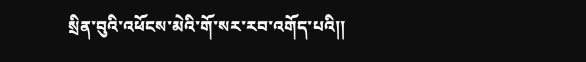སྲིན་བུའི་འཕོངས་མེའི་གོ་སར་རབ་འགོད་པའི།།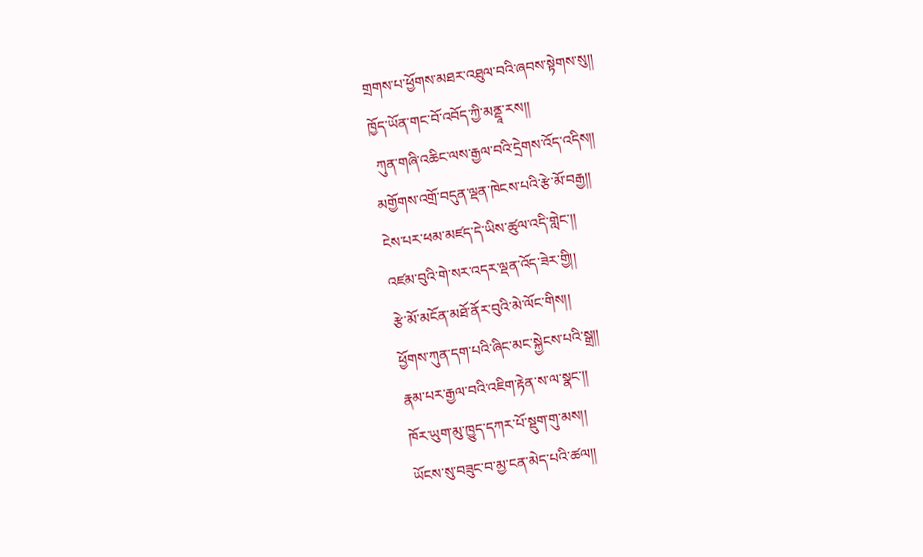གྲགས་པ་ཕྱོགས་མཐར་འཐུལ་བའི་ཞབས་སྟེགས་སུ།།
ཁྱོད་ཡོན་གང་བོ་འབོད་ཀྱི་མནྡཱ་རས།།
 ཀུན་གཞི་འཆིང་ལས་རྒྱལ་བའི་དྲེགས་འོད་འདིས།།
མགྱོགས་འགྲོ་བདུན་ལྡན་ཁེངས་པའི་རྩེ་མོ་བརྒྱ།།
ངེས་པར་ཕམ་མཛད་དེ་ཡིས་ཚུལ་འདི་གླེང་།།
འཛམ་བུའི་གེ་སར་འདར་ལྡན་འོད་ཟེར་གྱི།།
རྩེ་མོ་མངོན་མཐོ་ནོར་བུའི་མེ་ལོང་གིས།།
ཕྱོགས་ཀུན་དག་པའི་ཞིང་མང་སྐྱེངས་པའི་སྒྲ།།
རྣམ་པར་རྒྱལ་བའི་འཇིག་རྟེན་ས་ལ་སྣང་།།
ཁོར་ཡུག་མུ་ཁྱུད་དཀར་པོ་སྡུག་གུ་མས།།
ཡོངས་སུ་བཟུང་བ་མྱ་ངན་མེད་པའི་ཚལ།།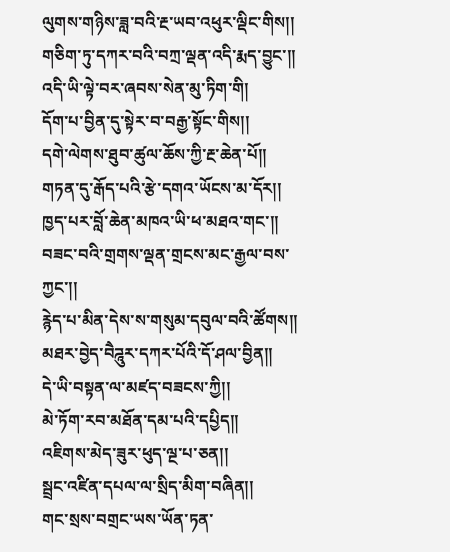ལུགས་གཉིས་ཟླ་བའི་རྔ་ཡབ་འཕུར་ལྡིང་གིས།།
གཅིག་ཏུ་དཀར་བའི་བཀྲ་ལྡན་འདི་རྨད་བྱུང་།།
འདི་ཡི་ལྟེ་བར་ཞབས་སེན་མུ་ཏིག་གི།
དོག་པ་བྱིན་དུ་སྟེར་བ་བརྒྱ་སྟོང་གིས།།
དགེ་ལེགས་ཐུབ་ཚུལ་ཆོས་ཀྱི་རྔ་ཆེན་པོ།།
གཏན་དུ་རྒོད་པའི་རྩེ་དགའ་ཡོངས་མ་དོར།།
ཁྱད་པར་བློ་ཆེན་མཁའ་ཡི་ཕ་མཐའ་གང་།།
བཟང་བའི་གྲགས་ལྡན་གྲངས་མང་རྒྱལ་བས་ཀྱང་།།
རྙེད་པ་མིན་དེས་ས་གསུམ་དབུལ་བའི་ཚོགས།།
མཐར་བྱེད་བཻཌཱུར་དཀར་པོའི་དོ་ཤལ་བྱིན།།
དེ་ཡི་བསྟན་ལ་མཛད་བཟངས་ཀྱི།།
མེ་ཏོག་རབ་མཐོན་དམ་པའི་དཔྱིད།།
འཇིགས་མེད་ཟུར་ཕུད་ལྔ་པ་ཅན།།
སྦྲང་འཛིན་དཔལ་ལ་སྲིད་མིག་བཞིན།།
གང་སྲས་བགྲང་ཡས་ཡོན་ཏན་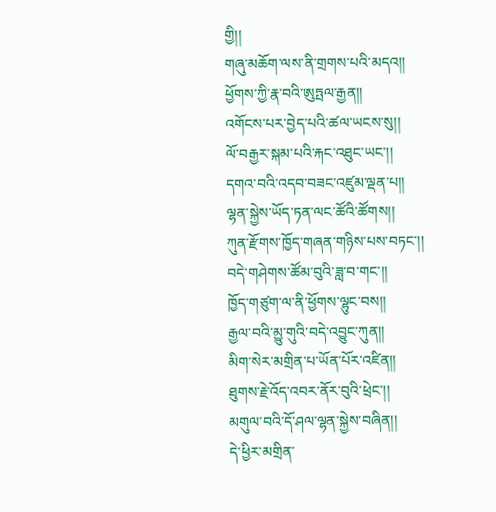གྱི།།
གཞུ་མཆོག་ལས་ནི་གྲགས་པའི་མདའ།།
ཕྱོགས་ཀྱི་རྣ་བའི་ཨུཏྤལ་རྒྱན།།
འགོངས་པར་བྱེད་པའི་ཚལ་ཡངས་སུ།།
ལོ་བརྒྱར་སྐམ་པའི་རྐང་འཐུང་ཡང་།།
དགའ་བའི་འདབ་བཟང་འཛུམ་ལྡན་པ།།
ལྷན་སྐྱེས་ཡོད་ཏན་ལང་ཚོའི་ཚོགས།།
ཀུན་རྫོགས་ཁྱོད་གཞན་གཉིས་པས་བཏང་།།
བདེ་གཤེགས་ཚོམ་བུའི་ཟླ་བ་གང་།།
ཁྱོད་གཙུག་ལ་ནི་ཕྱོགས་ལྷུང་བས།།
རྒྱལ་བའི་མྱུ་གུའི་བདེ་འབྱུང་ཀུན།།
མིག་སེར་མགྲིན་པ་ཡོན་པོར་འཛིན།།
ཐུགས་རྗེ་འོད་འབར་ནོར་བུའི་ཕྲེང་།།
མགུལ་བའི་དོ་ཤལ་ལྷན་སྐྱེས་བཞིན།།
དེ་ཕྱིར་མགྲིན་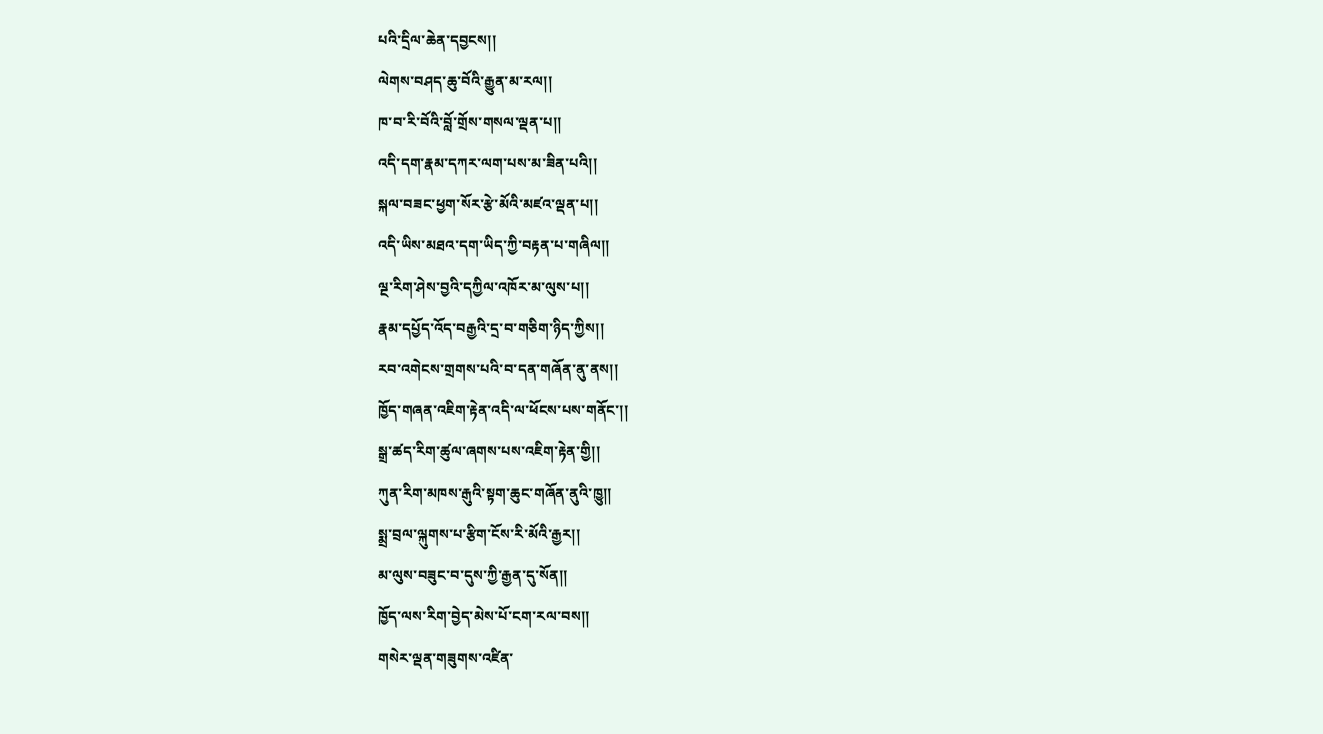པའི་དྲིལ་ཆེན་དབྱངས།།
ལེགས་བཤད་ཆུ་བོའི་རྒྱུན་མ་རལ།།
ཁ་བ་རི་བོའི་བློ་གྲོས་གསལ་ལྡན་པ།།
འདི་དག་རྣམ་དཀར་ལག་པས་མ་ཟིན་པའི།།
སྐལ་བཟང་ཕྱག་སོར་རྩེ་མོའི་མཛའ་ལྡན་པ།།
འདི་ཡིས་མཐའ་དག་ཡིད་ཀྱི་བརྟན་པ་གཞིལ།།
ལྔ་རིག་ཤེས་བྱའི་དཀྱིལ་འཁོར་མ་ལུས་པ།།
རྣམ་དཔྱོད་འོད་བརྒྱའི་དྲ་བ་གཅིག་ཉིད་ཀྱིས།།
རབ་འགེངས་གྲགས་པའི་བ་དན་གཞོན་ནུ་ནས།།
ཁྱོད་གཞན་འཇིག་རྟེན་འདི་ལ་ཕོངས་པས་གནོང་།།
སྒྲ་ཚད་རིག་ཚུལ་ཞགས་པས་འཇིག་རྟེན་གྱི།།
ཀུན་རིག་མཁས་རྒུའི་སྟག་ཆུང་གཞོན་ནུའི་ཁྱུ།།
སྨྲ་བྲལ་ལྐུགས་པ་རྩིག་ངོས་རི་མོའི་རྒྱར།།
མ་ལུས་བཟུང་བ་དུས་ཀྱི་རྒྱན་དུ་སོན།།
ཁྱོད་ལས་རིག་བྱེད་མེས་པོ་ངག་རལ་བས།།
གསེར་ལྡན་གཟུགས་འཛིན་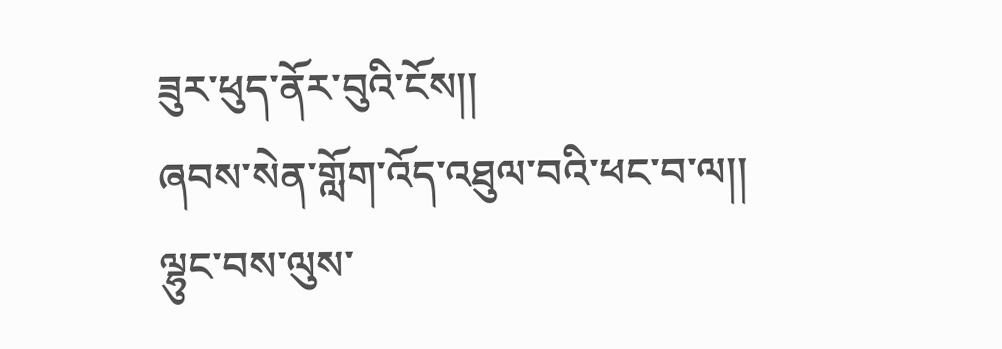ཟུར་ཕུད་ནོར་བུའི་ངོས།།
ཞབས་སེན་གློག་འོད་འཐུལ་བའི་ཕང་བ་ལ།།
ལྷུང་བས་ལུས་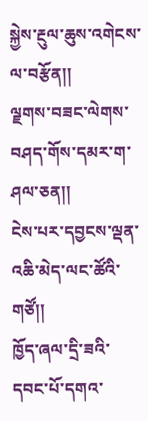སྐྱེས་རྔུལ་ཆུས་འགེངས་ལ་བརྩོན།།
ལྗགས་བཟང་ལེགས་བཤད་གོས་དམར་ག་ཤལ་ཅན།།
ངེས་པར་དབྱངས་ལྡན་འཆི་མེད་ལང་ཚོའི་གཙོ།།
ཁྱོད་ཞལ་དྲི་ཟའི་དབང་པོ་དགའ་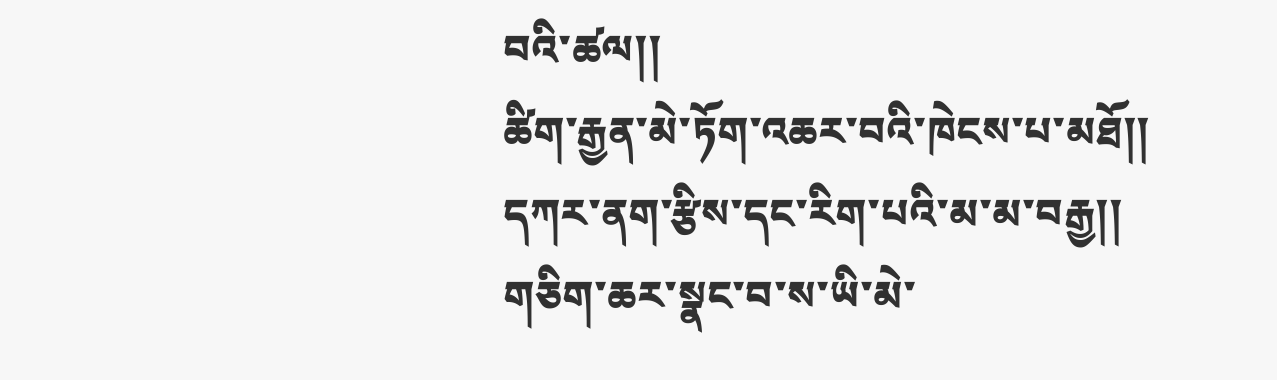བའི་ཚལ།།
ཚིག་རྒྱན་མེ་ཏོག་འཆར་བའི་ཁེངས་པ་མཐོ།།
དཀར་ནག་རྩིས་དང་རིག་པའི་མ་མ་བརྒྱ།།
གཅིག་ཆར་སྣང་བ་ས་ཡི་མེ་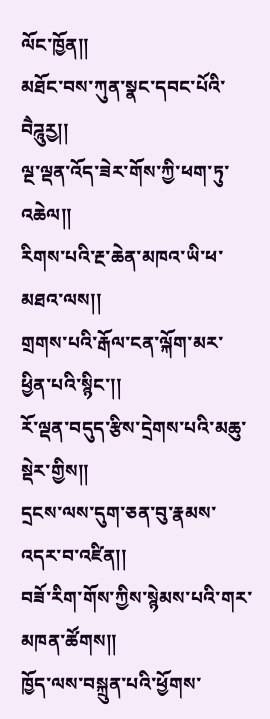ལོང་ཁྱོན།།
མཐོང་བས་ཀུན་སྣང་དབང་པོའི་བཻཌཱུརྱ།།
ལྔ་ལྡན་འོད་ཟེར་གོས་ཀྱི་ཕག་ཏུ་འཆེལ།།
རིགས་པའི་རྔ་ཆེན་མཁའ་ཡི་ཕ་མཐའ་ལས།།
གྲགས་པའི་རྒོལ་ངན་ལྐོག་མར་ཕྱིན་པའི་སྙིང་།།
རོ་ལྡན་བདུད་རྩིས་དྲེགས་པའི་མཆུ་སྡེར་གྱིས།།
དྲངས་ལས་དུག་ཅན་བུ་རྣམས་འདར་བ་འཛིན།།
བཟོ་རིག་གོས་ཀྱིས་སྙེམས་པའི་གར་མཁན་ཚོགས།།
ཁྱོད་ལས་བསྐྲུན་པའི་ཕྱོགས་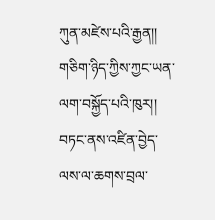ཀུན་མཛེས་པའི་རྒྱན།།
གཅིག་ཉིད་ཀྱིས་ཀྱང་ཡན་ལག་བསྐྱོད་པའི་ཁུར།།
བཏང་ནས་འཛིན་བྱེད་ལས་ལ་ཆགས་བྲལ་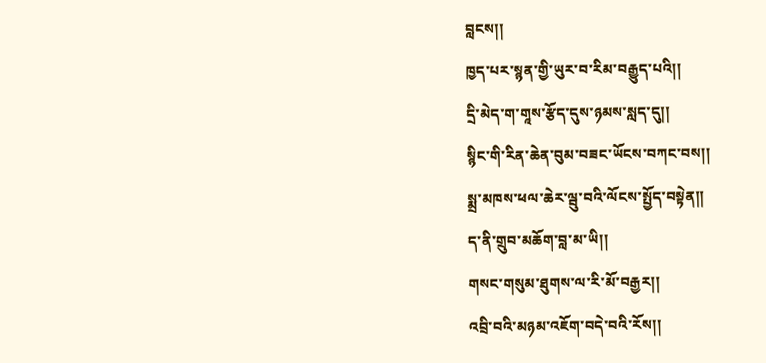བླངས།།
ཁྱད་པར་སྙན་གྱི་ཡུར་བ་རིམ་བརྒྱུད་པའི།།
དྲི་མེད་ག་གཱས་རྩོད་དུས་ཉམས་སླད་དུ།།
སྙིང་གི་རིན་ཆེན་བུམ་བཟང་ཡོངས་བཀང་བས།།
སྨྲ་མཁས་ཕལ་ཆེར་ལྦུ་བའི་ལོངས་སྤྱོད་བསྟེན།།
ད་ནི་གྲུབ་མཆོག་བླ་མ་ཡི།།
གསང་གསུམ་ཐུགས་ལ་རི་མོ་བརྒྱར།།
འབྲི་བའི་མཉམ་འཇོག་བདེ་བའི་རོས།།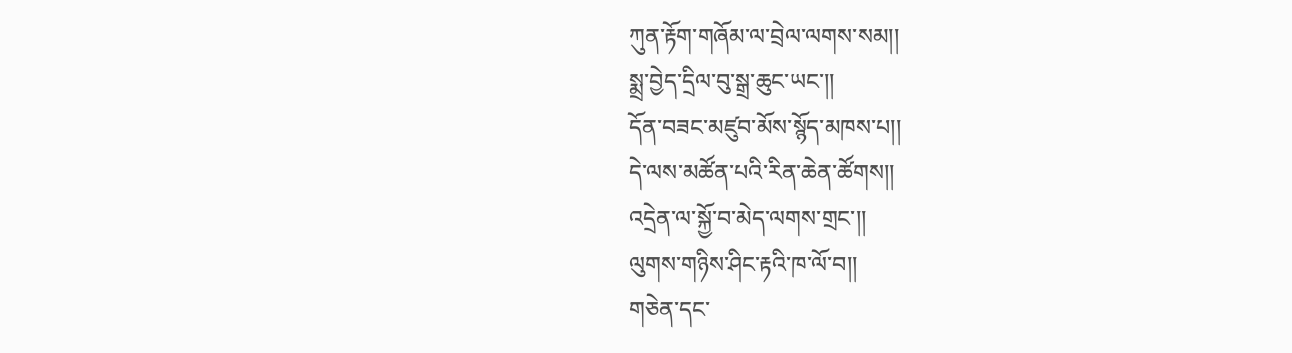ཀུན་རྟོག་གཞོམ་ལ་བྲེལ་ལགས་སམ།།
སྨྲ་བྱེད་དྲིལ་བུ་སྒྲ་ཆུང་ཡང་།།
དོན་བཟང་མཛུབ་མོས་སྙོད་མཁས་པ།།
དེ་ལས་མཚོན་པའི་རིན་ཆེན་ཚོགས།།
འདྲེན་ལ་སྐྱོ་བ་མེད་ལགས་གྲང་།།
ལུགས་གཉིས་ཤིང་རྟའི་ཁ་ལོ་བ།།
གཅེན་དང་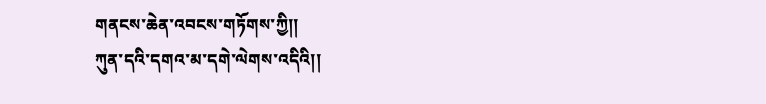གནངས་ཆེན་འབངས་གཏོགས་ཀྱི།།
ཀུན་དའི་དགའ་མ་དགེ་ལེགས་འདིའི།།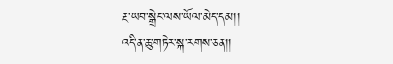རྔ་ཡབ་སྒྲེང་ལས་ཡོལ་མེད་དམ།།
འདི་ན་ཆུ་གཏེར་སྐ་རགས་ཅན།།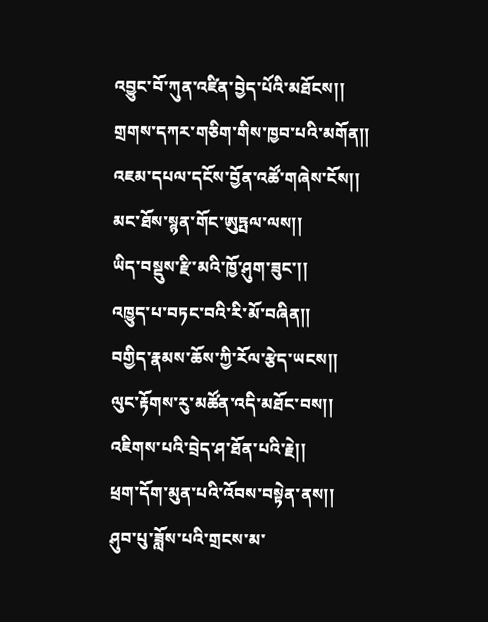འབྱུང་བོ་ཀུན་འཛིན་བྱེད་པོའི་མཐོངས།།
གྲགས་དཀར་གཅིག་གིས་ཁྱབ་པའི་མགོན།།
འཇམ་དཔལ་དངོས་བྱོན་འཚོ་གཞེས་ངོས།།
མང་ཐོས་སྙན་གོང་ཨུཏྤལ་ལས།།
ཡིད་བསྡུས་རྫི་མའི་ཁྱོ་ཤུག་ཟུང་།།
འཁྱུད་པ་བཏང་བའི་རི་མོ་བཞིན།།
བགྱིད་རྣམས་ཆོས་ཀྱི་རོལ་རྩེད་ཡངས།།
ལུང་རྟོགས་རུ་མཚོན་འདི་མཐོང་བས།།
འཇིགས་པའི་བྲེད་ཤ་ཐོན་པའི་རྗེ།།
ཕྲག་དོག་མུན་པའི་འོབས་བསྟེན་ནས།།
ཤུབ་པུ་ཟློས་པའི་གྲངས་མ་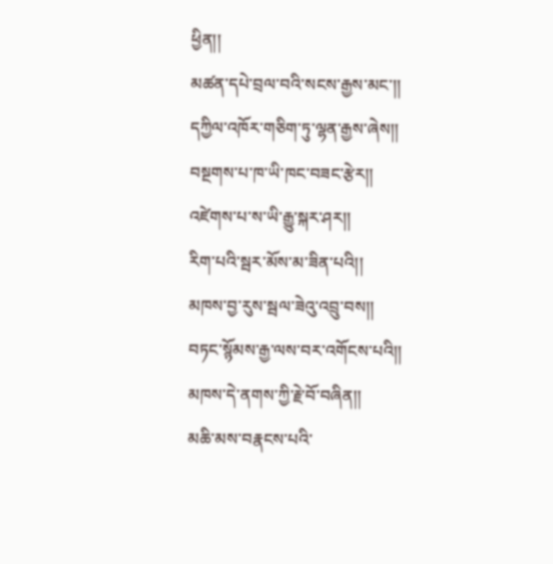ཕྱིན།།
མཚན་དཔེ་བྲལ་བའི་སངས་རྒྱས་མང་།།
དཀྱིལ་འཁོར་གཅིག་ཏུ་ལྷན་རྒྱས་ཞེས།།
བསྔགས་པ་ཁ་ཡི་ཁང་བཟང་རྩེར།།
འཛེགས་པ་ས་ཡི་རྒྱུ་སྐར་ཤར།།
རིག་པའི་སྦར་མོས་མ་ཟིན་པའི།།
མཁས་བྱ་རུས་སྦལ་ཟེའུ་འབྲུ་བས།།
བཏང་སྙོམས་རྒྱ་ལས་བར་འགོངས་པའི།།
མཁས་དེ་ནགས་ཀྱི་རྗེ་བོ་བཞིན།།
མཆི་མས་བརྣངས་པའི་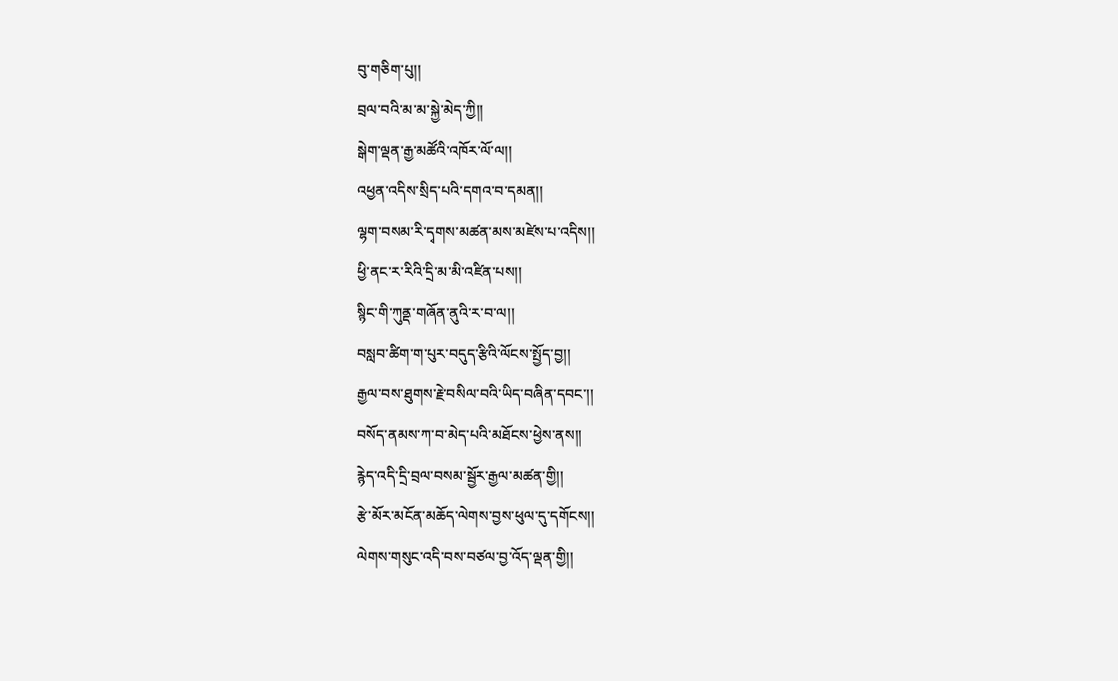བུ་གཅིག་པུ།།
བྲལ་བའི་མ་མ་སྐྱེ་མེད་ཀྱི།།
སྒེག་ལྡན་རྒྱ་མཚོའི་འཁོར་ལོ་ལ།།
འཕྱན་འདིས་སྲིད་པའི་དགའ་བ་དམན།།
ལྷག་བསམ་རི་དྭགས་མཚན་མས་མཛེས་པ་འདིས།།
ཕྱི་ནང་ར་རིའི་དྲི་མ་མི་འཛིན་པས།།
སྙིང་གི་ཀུནྡ་གཞོན་ནུའི་ར་བ་ལ།།
བསླབ་ཚིག་ག་པུར་བདུད་རྩིའི་ལོངས་སྤྱོད་བྱ།།
རྒྱལ་བས་ཐུགས་རྗེ་བསིལ་བའི་ཡིད་བཞིན་དབང་།།
བསོད་ནམས་ཀ་བ་མེད་པའི་མཐོངས་ཕྱེས་ནས།།
རྙེད་འདི་དྲི་བྲལ་བསམ་སྦྱོར་རྒྱལ་མཚན་གྱི།།
རྩེ་མོར་མངོན་མཆོད་ལེགས་བྱས་ཕུལ་དུ་དགོངས།།
ལེགས་གསུང་འདི་བས་བཙལ་བྱ་འོད་ལྡན་གྱི།།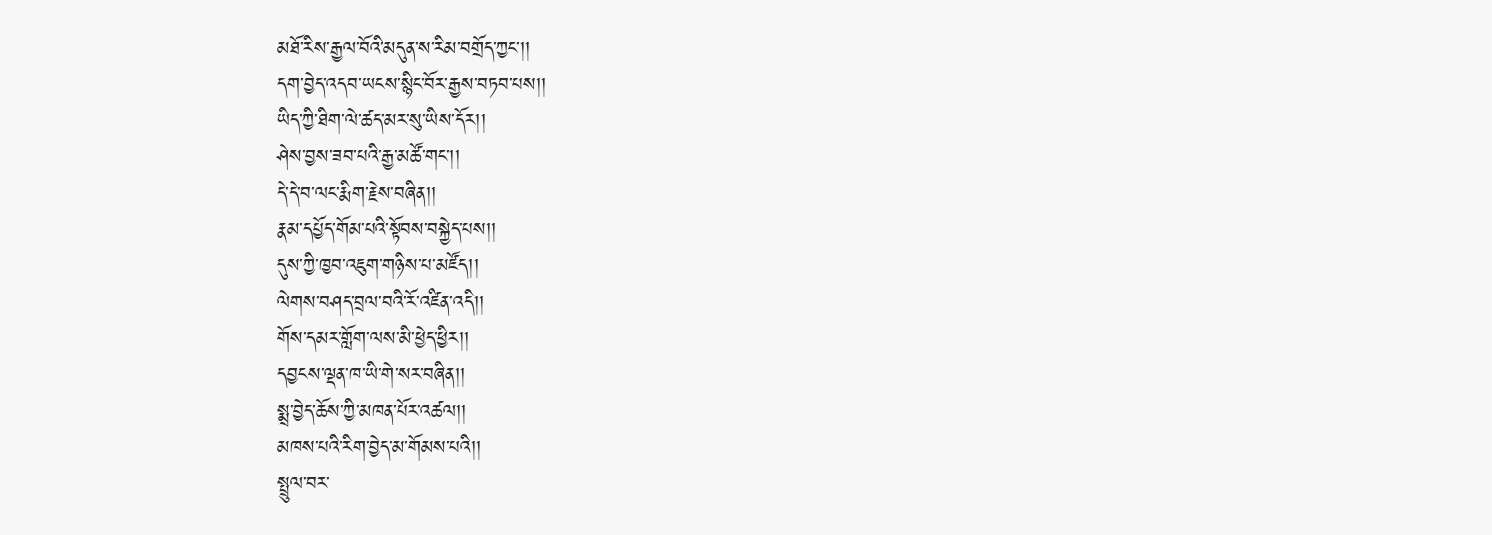མཐོ་རིས་རྒྱལ་བོའི་མདུན་ས་རིམ་བགྲོད་ཀྱང་།།
དག་བྱེད་འདབ་ཡངས་སྙིང་བོར་རྒྱས་བཏབ་པས།།
ཡིད་ཀྱི་ཐིག་ལེ་ཚད་མར་སུ་ཡིས་དོར།།
ཤེས་བྱས་ཟབ་པའི་རྒྱ་མཚོ་གང་།།
དེ་དེ་བ་ལང་རྨིག་རྗེས་བཞིན།།
རྣམ་དཔྱོད་གོམ་པའི་སྟོབས་བསྐྱེད་པས།།
དུས་ཀྱི་ཁྱབ་འཇུག་གཉིས་པ་མཛོད།།
ལེགས་བཤད་བྲལ་བའི་རོ་འཛིན་འདི།།
གོས་དམར་གློག་ལས་མི་ཕྱེད་ཕྱིར།།
དབྱངས་ལྡན་ཁ་ཡི་གེ་སར་བཞིན།།
སྨྲ་བྱེད་ཆོས་ཀྱི་མཁན་པོར་འཚལ།།
མཁས་པའི་རིག་བྱེད་མ་གོམས་པའི།།
སྤྲུལ་བར་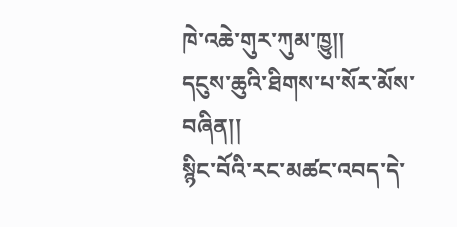ཁེ་འཆེ་གུར་ཀུམ་ཁྱུ།།
དངུས་ཆུའི་ཐིགས་པ་སོར་མོས་བཞིན།།
སྙིང་བོའི་རང་མཚང་འབད་དེ་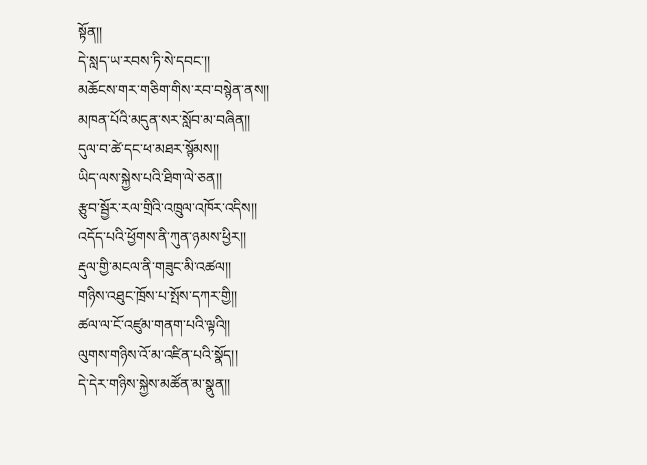སྟོན།།
དེ་སླད་ཡ་རབས་ཏི་སེ་དབང་།།
མཆོངས་གར་གཅིག་གིས་རབ་བསྙེན་ནས།།
མཁན་པོའི་མདུན་སར་སློབ་མ་བཞིན།།
དུལ་བ་ཚེ་དང་ཕ་མཐར་སྙོམས།།
ཡིད་ལས་སྐྱེས་པའི་ཐིག་ལེ་ཅན།།
རྩུབ་སྦྱོར་རལ་གྲིའི་འཁྲུལ་འཁོར་འདིས།།
འདོད་པའི་ཕྱོགས་ནི་ཀུན་ཉམས་ཕྱིར།།
རྡུལ་གྱི་མངལ་ནི་གཟུང་མི་འཚལ།།
གཉིས་འཐུང་ཁྲོས་པ་སྤོས་དཀར་གྱི།།
ཚལ་ལ་ངོ་འཛུམ་གནག་པའི་ལྟའི།།
ལུགས་གཉིས་འོ་མ་འཛིན་པའི་སྣོད།།
དེ་དེར་གཉིས་སྐྱེས་མཚོན་མ་སྣུན།།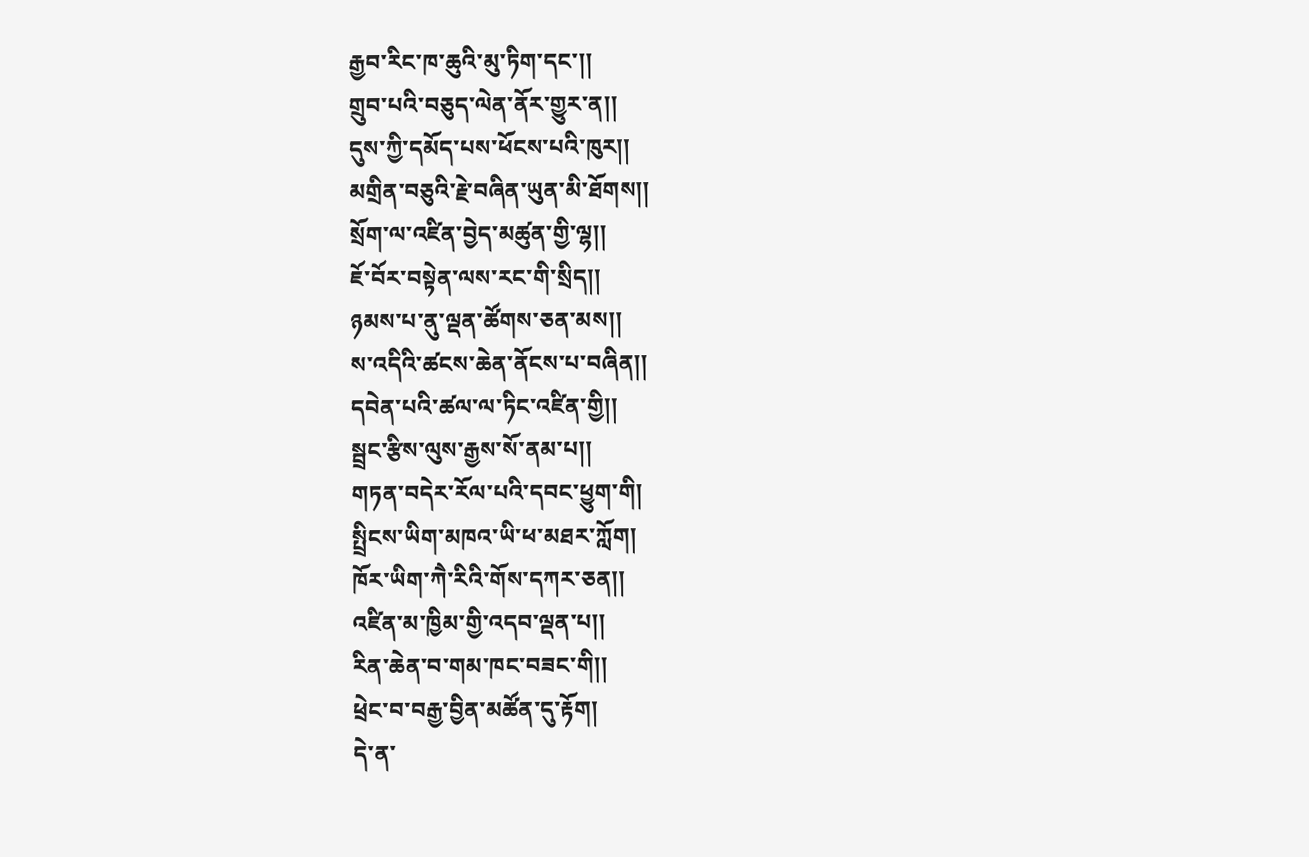རྒྱབ་རིང་ཁ་ཆུའི་མུ་ཏིག་དང་།།
གྲུབ་པའི་བཅུད་ལེན་ནོར་གྱུར་ན།།
དུས་ཀྱི་དམོད་པས་ཕོངས་པའི་ཁུར།།
མགྲིན་བཅུའི་རྗེ་བཞིན་ཡུན་མི་ཐོགས།།
སྲོག་ལ་འཛིན་བྱེད་མཚུན་གྱི་ལྷ།།
ཇོ་བོར་བསྟེན་ལས་རང་གི་སྲིད།།
ཉམས་པ་ནུ་ལྡན་ཚོགས་ཅན་མས།།
ས་འདིའི་ཚངས་ཆེན་ནོངས་པ་བཞིན།།
དབེན་པའི་ཚལ་ལ་ཏིང་འཛིན་གྱི།།
སྦྲང་རྩིས་ལུས་རྒྱས་སོ་ནམ་པ།།
གཏན་བདེར་རོལ་པའི་དབང་ཕྱུག་གི།
སྤྲིངས་ཡིག་མཁའ་ཡི་ཕ་མཐར་ཀློག།
ཁོར་ཡིག་ཀཻ་རིའི་གོས་དཀར་ཅན།།
འཛིན་མ་ཁྱིམ་གྱི་འདབ་ལྡན་པ།།
རིན་ཆེན་བ་གམ་ཁང་བཟང་གི།།
ཕྲེང་བ་བརྒྱ་བྱིན་མཚོན་དུ་རྟོག།
དེ་ན་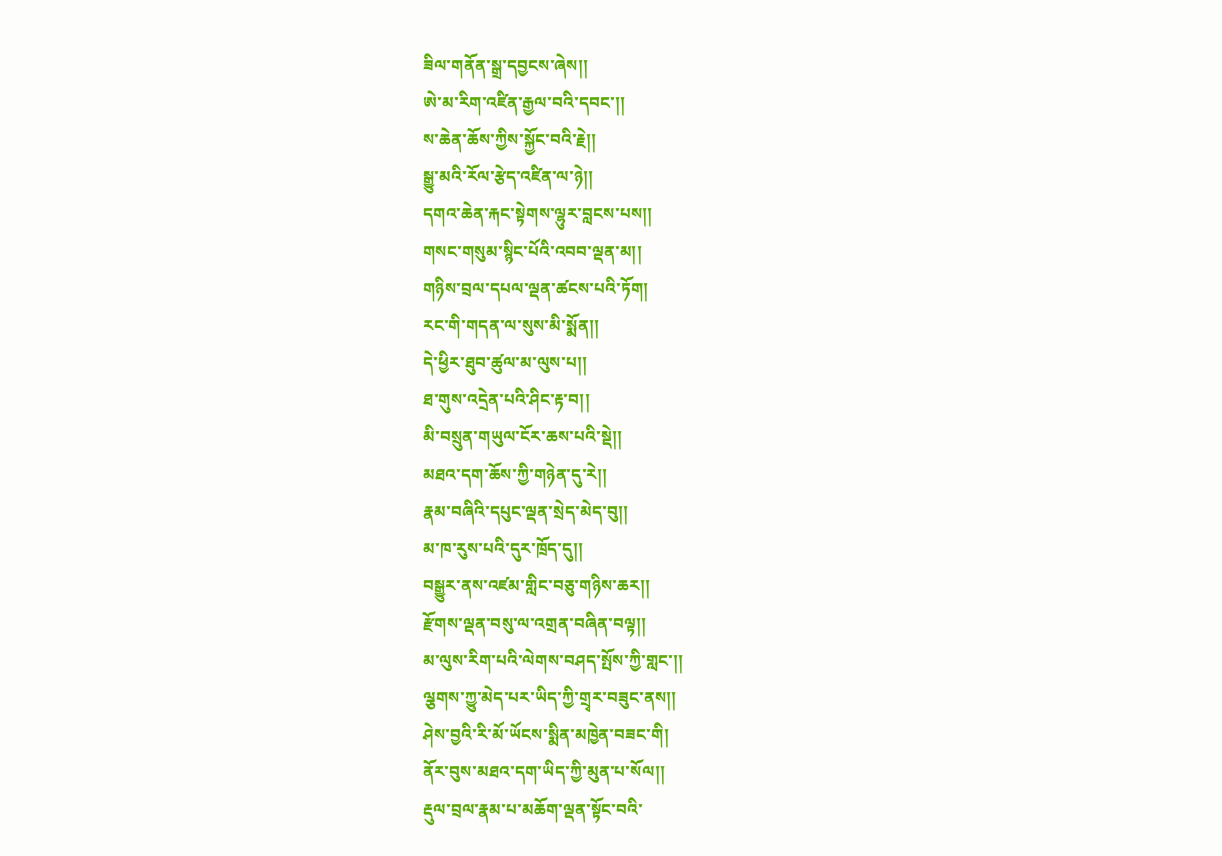ཟིལ་གནོན་སྒྲ་དབྱངས་ཞེས།།
ཨེ་མ་རིག་འཛིན་རྒྱལ་བའི་དབང་།།
ས་ཆེན་ཆོས་ཀྱིས་སྐྱོང་བའི་རྗེ།།
སྒྱུ་མའི་རོལ་རྩེད་འཛིན་ལ་ཉེ།།
དགའ་ཆེན་རྐང་སྟེགས་ལྷུར་བླངས་པས།།
གསང་གསུམ་སྙིང་པོའི་འབབ་ལྡན་མ།།
གཉིས་བྲལ་དཔལ་ལྡན་ཚངས་པའི་ཏོག།
རང་གི་གདན་ལ་སུས་མི་སྨོན།།
དེ་ཕྱིར་ཐུབ་ཚུལ་མ་ལུས་པ།།
ཐ་གུས་འདྲེན་པའི་ཤིང་རྟ་བ།།
མི་བསྲུན་གཡུལ་ངོར་ཆས་པའི་སྡེ།།
མཐའ་དག་ཆོས་ཀྱི་གཉེན་དུ་རེ།།
རྣམ་བཞིའི་དཔུང་ལྡན་སྲེད་མེད་བུ།།
མ་ཁ་རུས་པའི་དུར་ཁྲོད་དུ།།
བསྒྱུར་ནས་འཛམ་གླིང་བཅུ་གཉིས་ཆར།།
རྫོགས་ལྡན་བསུ་ལ་འགྲན་བཞིན་བལྟ།།
མ་ལུས་རིག་པའི་ལེགས་བཤད་སྤོས་ཀྱི་གླང་།།
ལྕགས་ཀྱུ་མེད་པར་ཡིད་ཀྱི་གྲྭར་བཟུང་ནས།།
ཤེས་བྱའི་རི་མོ་ཡོངས་སྨིན་མཁྱེན་བཟང་གི།
ནོར་བུས་མཐའ་དག་ཡིད་ཀྱི་མུན་པ་སོལ།།
རྡུལ་བྲལ་རྣམ་པ་མཆོག་ལྡན་སྟོང་བའི་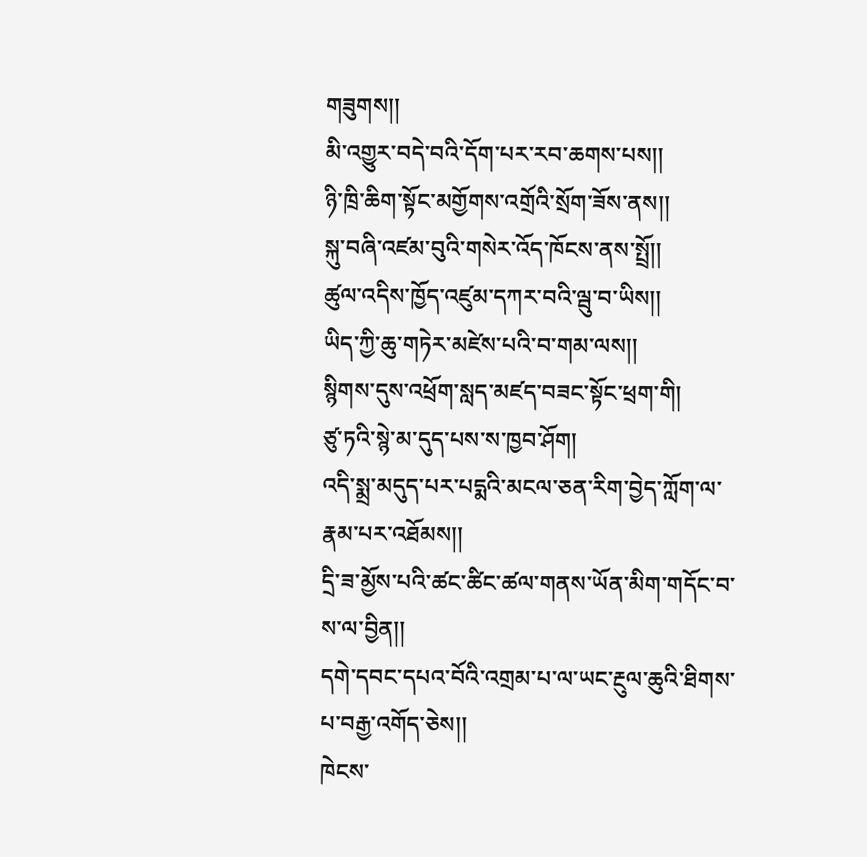གཟུགས།།
མི་འགྱུར་བདེ་བའི་དོག་པར་རབ་ཆགས་པས།།
ཉི་ཁྲི་ཆིག་སྟོང་མགྱོགས་འགྲོའི་སྲོག་ཟོས་ནས།།
སྐུ་བཞི་འཛམ་བུའི་གསེར་འོད་ཁོངས་ནས་སྤྲོ།།
ཚུལ་འདིས་ཁྱོད་འཛུམ་དཀར་བའི་ལྦུ་བ་ཡིས།།
ཡིད་ཀྱི་ཆུ་གཏེར་མཛེས་པའི་བ་གམ་ལས།།
སྙིགས་དུས་འཕྲོག་སླད་མཛད་བཟང་སྟོང་ཕྲག་གི།
ཙུ་ཏའི་སྙེ་མ་དུད་པས་ས་ཁྱབ་ཤོག།
འདི་སྨྲ་མདུད་པར་པདྨའི་མངལ་ཅན་རིག་བྱེད་ཀློག་ལ་རྣམ་པར་འཐོམས།།
དྲི་ཟ་མྱོས་པའི་ཚང་ཚིང་ཚལ་གནས་ཡོན་མིག་གདོང་བ་ས་ལ་བྱིན།།
དགེ་དབང་དཔའ་བོའི་འགྲམ་པ་ལ་ཡང་རྔུལ་ཆུའི་ཐིགས་པ་བརྒྱ་འགོད་ཅེས།།
ཁེངས་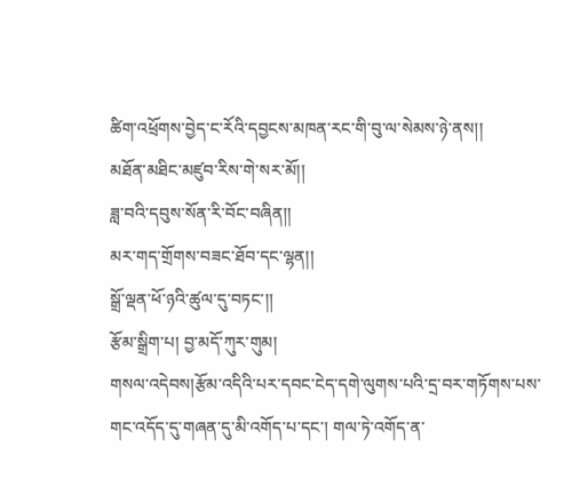ཚིག་འཕྲོགས་བྱེད་ང་རོའི་དབྱངས་མཁན་རང་གི་བུ་ལ་སེམས་ཉེ་ནས།།
མཐོན་མཐིང་མཛུབ་རིས་གེ་སར་མོ།།
ཟླ་བའི་དབུས་སོན་རི་བོང་བཞིན།།
མར་གད་གྲོགས་བཟང་ཐོབ་དང་ལྷན།།
སྒྲོ་ལྡན་ཕོ་ཉའི་ཚུལ་དུ་བཏང་།།
རྩོམ་སྒྲིག་པ། བྱ་མདོ་ཀུར་གུམ།
གསལ་འདེབས།རྩོམ་འདིའི་པར་དབང་ངེད་དགེ་ལུགས་པའི་དྲ་བར་གཏོགས་པས་གང་འདོད་དུ་གཞན་དུ་མི་འགོད་པ་དང་། གལ་ཏེ་འགོད་ན་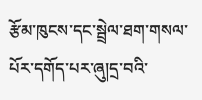རྩོམ་ཁུངས་དང་སྦྲེལ་ཐག་གསལ་པོར་དགོད་པར་ཞུ།དྲ་བའི་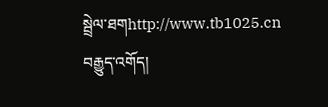སྦྲེལ་ཐགhttp://www.tb1025.cn
བརྒྱུད་འགོད།